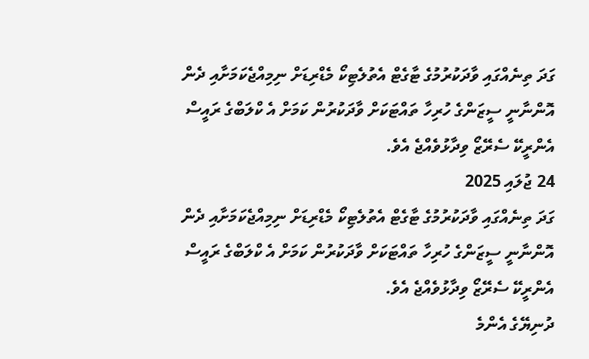ގަދަ ތިނެއްގައި ވާދަކުރުމުގެ ޓާގެޓް އެތުލެޓިކޯ މެޑްރިޑަށް ނިމިއްޖެކަމަށާއި ދެން އޮންނާނީ ސީޒަންގެ ހުރިހާ ތައްޓަކަށް ވާދަކުރުން ކަމަށް އެ ކްލަބްގެ ރައީސް އެންރީކޭ ސެރޭޒޯ ވިދާޅުވެއްޖެ އެވެ.
24 ޖުލައި 2025
ގަދަ ތިނެއްގައި ވާދަކުރުމުގެ ޓާގެޓް އެތުލެޓިކޯ މެޑްރިޑަށް ނިމިއްޖެކަމަށާއި ދެން އޮންނާނީ ސީޒަންގެ ހުރިހާ ތައްޓަކަށް ވާދަކުރުން ކަމަށް އެ ކްލަބްގެ ރައީސް އެންރީކޭ ސެރޭޒޯ ވިދާޅުވެއްޖެ އެވެ.
ދުނިޔޭގެ އެންމެ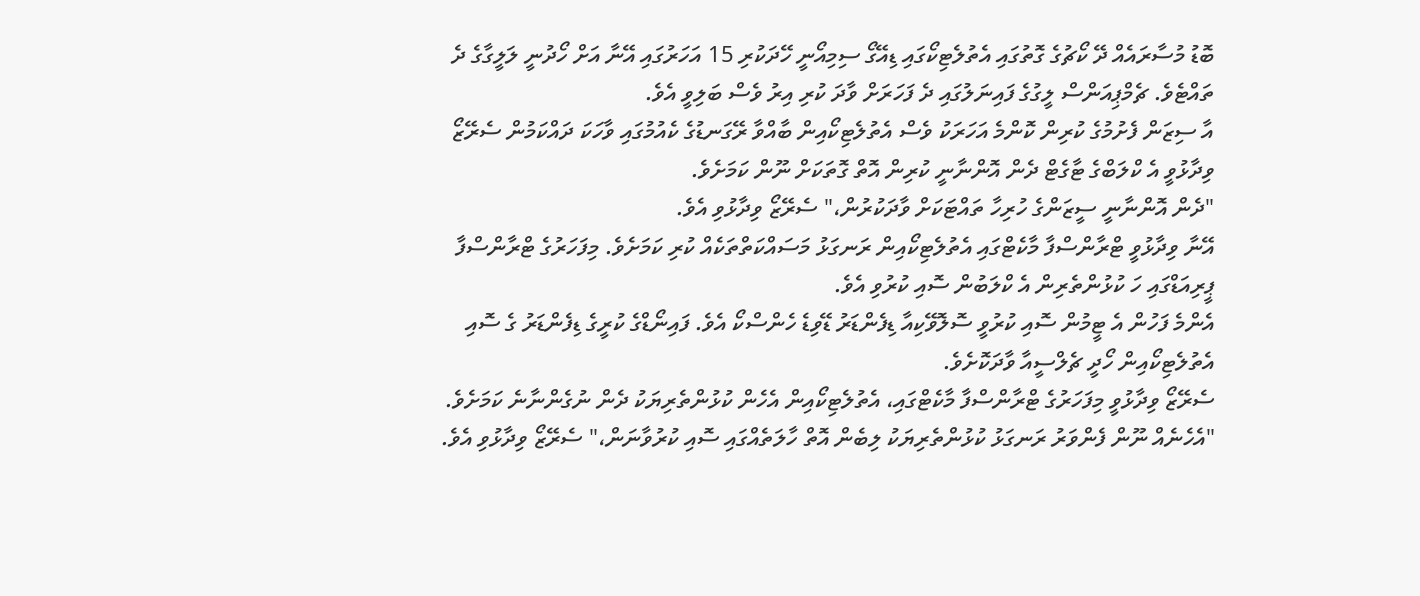ބޮޑު މުސާރައެއް ދޭ ކޯޗުގެ ގޮތުގައި އެތުލެޓިކޯގައި ޑިއޭގޯ ސިމިއޯނީ ހޭދަކުރި 15 އަހަރުގައި އޭނާ އަށް ހޯދުނީ ލަލީގާގެ ދެ ތައްޓެވެ. ޗެމްޕިއަންސް ލީގުގެ ފައިނަލުގައި ދެ ފަހަރަށް ވާދަ ކުރި އިރު ވެސް ބަލިވީ އެވެ.
އާ ސިޒަން ފެށުމުގެ ކުރިން ކޮންމެ އަހަރަކު ވެސް އެތުލެޓިކޯއިން ބާއްވާ ރޭގަނޑުގެ ކެއުމުގައި ވާހަކަ ދައްކަމުން ސެރޭޒޯ ވިދާޅުވީ އެ ކްލަބްގެ ޓާގެޓް ދެން އޮންނާނީ ކުރިން އޮތް ގޮތަކަށް ނޫން ކަމަށެވެ.
"ދެން އޮންނާނީ ސީޒަންގެ ހުރިހާ ތައްޓަކަށް ވާދަކުރުން،" ސެރޭޒޯ ވިދާޅުވި އެވެ.
އޭނާ ވިދާޅުވީ ޓްރާންސްފާ މާކެޓްގައި އެތުލެޓިކޯއިން ރަނގަޅު މަސައްކަތްތަކެއް ކުރި ކަމަށެވެ. މިފަހަރުގެ ޓްރާންސްފާ ޕީރިއަޑްގައި ހަ ކުޅުންތެރިން އެ ކްލަބުން ސޮއި ކުރުވި އެވެ.
އެންމެ ފަހުން އެ ޓީމުން ސޮއި ކުރުވީ ސޮލޮވޭކިއާ ޑިފެންޑަރު ޑޭވިޑެ ހެންސްކޯ އެވެ. ފައިނޯޑްގެ ކުރީގެ ޑިފެންޑަރު ގެ ސޮއި އެތުލެޓިކޯއިން ހޯދީ ޗެލްސީއާ ވާދަކޮށެވެ.
ސެރޭޒޯ ވިދާޅުވީ މިފަހަރުގެ ޓްރާންސްފާ މާކެޓްގައި، އެތުލެޓިކޯއިން އެހެން ކުޅުންތެރިޔަކު ދެން ނުގެންނާނެ ކަމަށެވެ.
"އެހެނެއް ނޫން ފެންވަރު ރަނގަޅު ކުޅުންތެރިޔަކު ލިބެން އޮތް ހާލަތެއްގައި ސޮއި ކުރުވާނަން،" ސެރޭޒޯ ވިދާޅުވި އެވެ.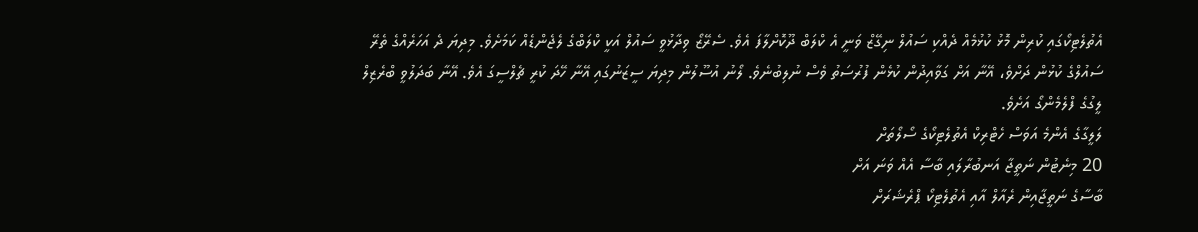އެތުލެޓިކޯގައި ކުރިން މޮޅު ކުޅުމެއް ދެއްކި ސައުލް ނިގޭޒް ވަނީ އެ ކްލަބް ދޫކޮށްލާފަ އެވެ. ސެރޭޒޯ ވިދާޅުވީ ސައުލް އަކީ ކްލަބްގެ ލެޖެންޑެއް ކަމަށެވެ. މިދިޔަ ދެ އަހަރެއްގެ ތެރޭ ސައުލްގެ ކުޅުން ދަށްވެ، އޭނާ އަށް ގަވާއިދުން ކުޅެން ފުރުސަތު ވެސް ނުލިބުނެވެ. ލޯނު އުސޫލުން މިދިޔަ ސީޒަނުގައި އޭނާ ހޭދަ ކުރީ ޗެލްސީގަ އެވެ. އޭނާ ބަދަލުވީ ބްރެޒިލް ލީގުގެ ފްލެމެންގޯ އަށެވެ.
ލަލީގާގެ އެންމެ އަވަސް ހެޓްރިކް އެތުލެޓިކޯގެ ސޯލޯތަށް
20 މިނެޓުން ނަތީޖާ އަނބުރާލައި ބާސާ އެއް ވަނަ އަށް
ބާސާގެ ނަތީޖާއިން ރެއާލް އާއި އެތުލެޓިކޯ ޕްރެޝަރަށް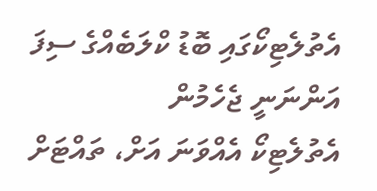އެތުލެޓިކޯގައި ބޮޑު ކްލަބެއްގެ ސިފަ އަންނަނީ ޖެހެމުން
އެތުލެޓިކޯ އެއްވަނަ އަށް، ތައްޓަށް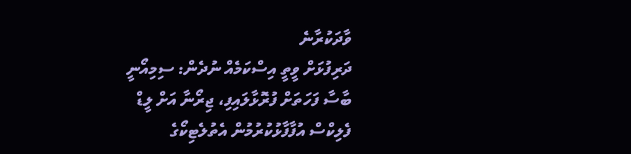ވާދަކުރާނެ
ދަރިފުޅަށް ވީތީ އިސްކަމެއް ނުދެން: ސިމިއޯނީ
ބާސާ ފަހަތަށް ފުރޮޅާލައިފި، ޖިރޯނާ އަށް ލީޑް
ފެލިކްސް އުފާފާޅުކުރުމުން އެތުލެޓިކޯގެ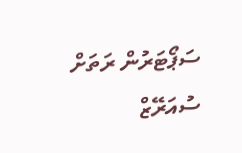ސަޕޯޓަރުން ރަތަށް
ސުއަރޭޒް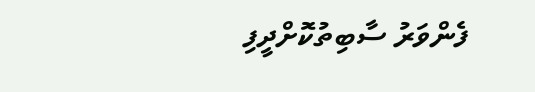ފެންވަރު ސާބިތުކޮށްދީފި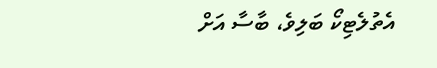އެތުލެޓިކޯ ބަލިވެ، ބާސާ އަށް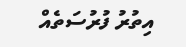އިތުރު ފުރުސަތެއް